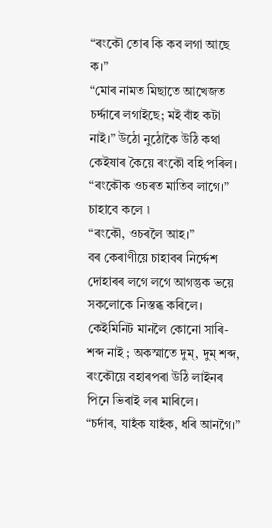“ৰংকৌ তোৰ কি কব লগা আছে ক।”
“মোৰ নামত মিছাতে আখেজত চৰ্দ্দাৰে লগাইছে; মই বাঁহ কটা নাই।” উঠো নুঠোকৈ উঠি কথা কেইষাৰ কৈয়ে ৰংকৌ বহি পৰিল।
“ৰংকৌক ওচৰত মাতিব লাগে।” চাহাবে কলে ৷
“ৰংকৌ, ওচৰলৈ আহ।”
বৰ কেৰাণীয়ে চাহাবৰ নির্দ্দেশ দোহাৰৰ লগে লগে আগন্তুক ভয়ে সকলোকে নিস্তব্ধ কৰিলে। কেইমিনিট মানলৈ কোনো সাৰি-শব্দ নাই ; অকস্মাতে দুম্, দুম্ শব্দ, ৰংকৌয়ে বহাৰপৰা উঠি লাইনৰ পিনে ভিৰাই লৰ মাৰিলে।
“চৰ্দাৰ, যাহঁক যাহঁক, ধৰি আনগৈ।”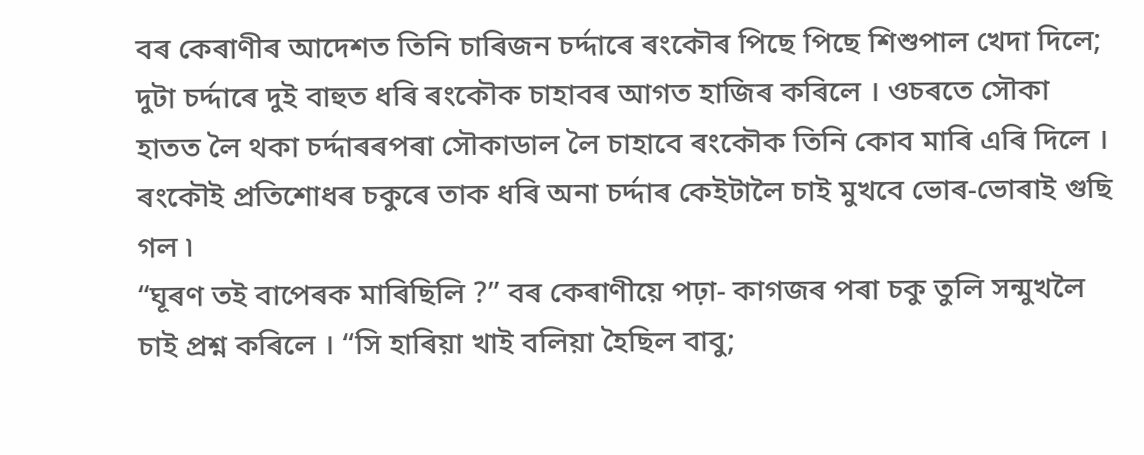বৰ কেৰাণীৰ আদেশত তিনি চাৰিজন চৰ্দ্দাৰে ৰংকৌৰ পিছে পিছে শিশুপাল খেদা দিলে; দুটা চৰ্দ্দাৰে দুই বাহুত ধৰি ৰংকৌক চাহাবৰ আগত হাজিৰ কৰিলে । ওচৰতে সৌকা হাতত লৈ থকা চৰ্দ্দাৰৰপৰা সৌকাডাল লৈ চাহাবে ৰংকৌক তিনি কোব মাৰি এৰি দিলে । ৰংকৌই প্রতিশোধৰ চকুৰে তাক ধৰি অনা চৰ্দ্দাৰ কেইটালৈ চাই মুখবে ভোৰ-ভোৰাই গুছি গল ৷
“ঘূৰণ তই বাপেৰক মাৰিছিলি ?” বৰ কেৰাণীয়ে পঢ়া- কাগজৰ পৰা চকু তুলি সন্মুখলৈ চাই প্ৰশ্ন কৰিলে । “সি হাৰিয়া খাই বলিয়া হৈছিল বাবু;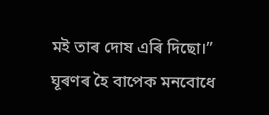মই তাৰ দোষ এৰি দিছো।” ঘূৰণৰ হৈ বাপেক মনবোধে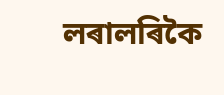লৰালৰিকৈ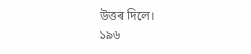উত্তৰ দিলে।
১৯৬